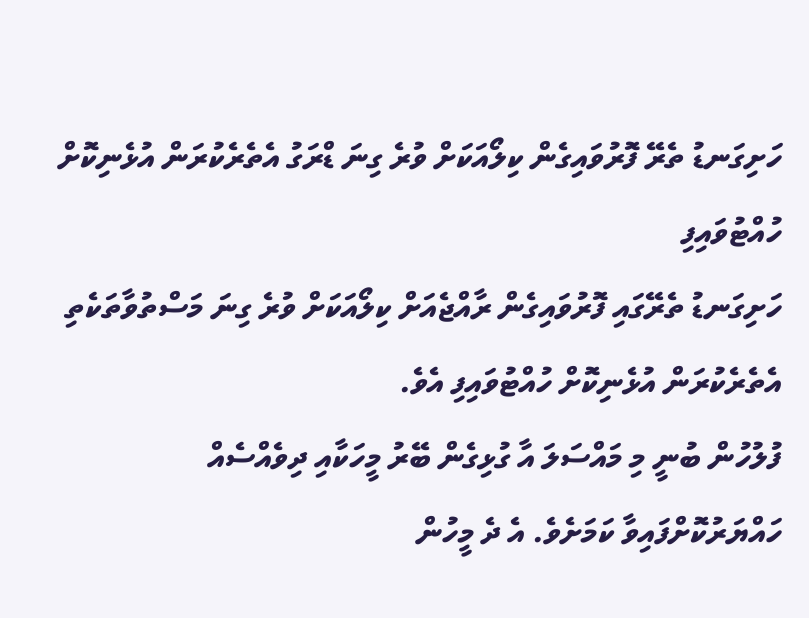ހަށިގަނޑު ތެރޭ ފޮރުވައިގެން ކިލޯއަކަށް ވުރެ ގިނަ ޑްރަގު އެތެރެކުރަން އުޅެނިކޮށް ހުއްޓުވައިފި
ހަށިގަނޑު ތެރޭގައި ފޮރުވައިގެން ރާއްޖެއަށް ކިލޯއަކަށް ވުރެ ގިނަ މަސްތުވާތަކެތި އެތެރެކުރަން އުޅެނިކޮށް ހުއްޓުވައިފި އެވެ.
ފުލުހުން ބުނީ މި މައްސަލަ އާ ގުޅިގެން ބޭރު މީހަކާއި ދިވެއްސެއް ހައްޔަރުކޮށްފައިވާ ކަމަށެވެ. އެ ދެ މީހުން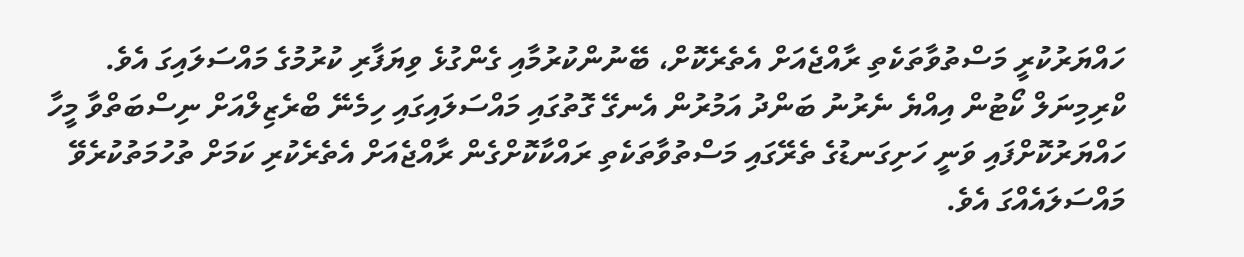ހައްޔަރުކުރީ މަސްތުވާތަކެތި ރާއްޖެއަށް އެތެރެކޮށް، ބޭނުންކުރުމާއި ގެންގުޅެ ވިޔަފާރި ކުރުމުގެ މައްސަލައިގަ އެވެ.
ކްރިމިނަލް ކޯޓުން އިއްޔެ ނެރުނު ބަންދު އަމުރުން އެނގޭ ގޮތުގައި މައްސަލައިގައި ހިމެނޭ ބްރެޒިލްއަށް ނިސްބަތްވާ މީހާ ހައްޔަރުކޮށްފައި ވަނީ ހަށިގަނޑުގެ ތެރޭގައި މަސްތުވާތަކެތި ރައްކާކޮށްގެން ރާއްޖެއަށް އެތެރެކުރި ކަމަށް ތުހުމަތުކުރެވޭ މައްސަލައެއްގަ އެވެ.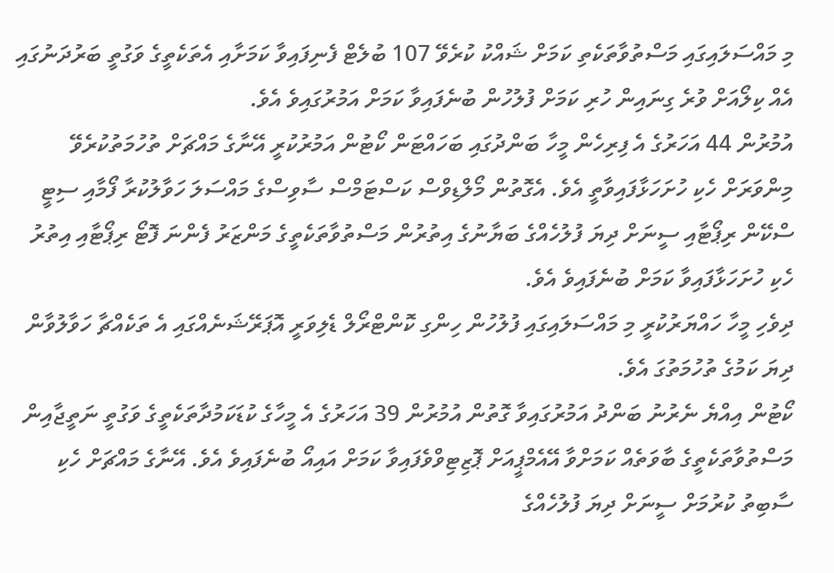މި މައްސަލައިގައި މަސްތުވާތަކެތި ކަމަށް ޝައްކު ކުރެވޭ 107 ބުލެޓް ފެނިފައިވާ ކަމަށާއި އެތަކެތީގެ ވަގުތީ ބަރުދަނުގައި އެއް ކިލޯއަށް ވުރެ ގިނައިން ހުރި ކަމަށް ފުލުހުން ބުނެފައިވާ ކަމަށް އަމުރުގައިވެ އެވެ.
އުމުރުން 44 އަހަރުގެ އެ ފިރިހެން މީހާ ބަންދުގައި ބަހައްޓަން ކޯޓުން އަމުރުކުރީ އޭނާގެ މައްޗަށް ތުހުމަތުކުރެވޭ މިންވަރަށް ހެކި ހުށަހަޅާފައިވާތީ އެވެ. އެގޮތުން މޯލްޑިވްސް ކަސްޓަމްސް ސާވިސްގެ މައްސަލަ ހަވާލުކުރާ ފޯމާއި ސިޓީ ސްކޭން ރިޕޯޓާއި ސީނަށް ދިޔަ ފުލުހެއްގެ ބަޔާނުގެ އިތުރުން މަސްތުވާތަކެތީގެ މަންޒަރު ފެންނަ ފޮޓޯ ރިޕޯޓާއި އިތުރު ހެކި ހުށަހަޅާފައިވާ ކަމަށް ބުނެފައިވެ އެވެ.
ދިވެހި މީހާ ހައްޔަރުކުރީ މި މައްސަލައިގައި ފުލުހުން ހިންގި ކޮންޓްރޯލް ޑެލިވަރީ އޮޕަރޭޝަނެއްގައި އެ ތަކެއްޗާ ހަވާލުވާން ދިޔަ ކަމުގެ ތުހުމަތުގަ އެވެ.
ކޯޓުން އިއްޔެ ނެރުނު ބަންދު އަމުރުގައިވާ ގޮތުން އުމުރުން 39 އަހަރުގެ އެ މީހާގެ ކުޑަކަމުދާތަކެތީގެ ވަގުތީ ނަތީޖާއިން މަސްތުވާތަކެތީގެ ބާވަތެއް ކަމަށްވާ އޭއެމްޕީއަށް ޕޮޒިޓިވްވެފައިވާ ކަމަށް އައިއޯ ބުނެފައިވެ އެވެ. އޭނާގެ މައްޗަށް ހެކި ސާބިތު ކުރުމަށް ސީނަށް ދިޔަ ފުލުހެއްގެ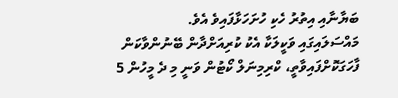ބަޔާނާއި އިތުރު ހެކި ހުށަހަޅާފައިވެ އެވެ.
މައްސަލައިގައި ވަކީލަކާ އެކު ކުރިއަށްދާން ބޭނުންވާކަން ފާހަގަކޮށްފައިވާތީ، ކްރިމިނަލް ކޯޓުން ވަނީ މި ދެ މީހުން 5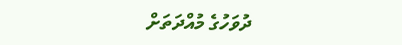ދުވަހުގެ މުއްދަތަށް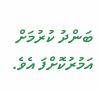ބަންދު ކުރުމަށް އަމުރުކޮށްފަ އެވެ.